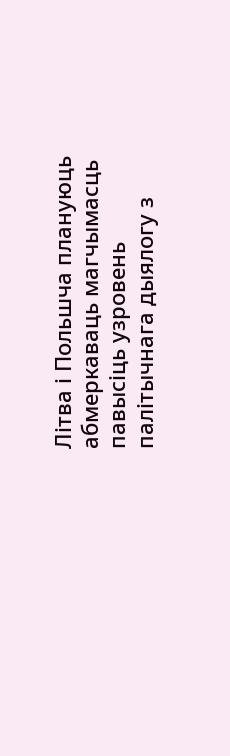Літва і Польшча плануюць абмеркаваць магчымасць павысіць узровень палітычнага дыялогу з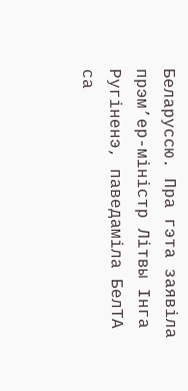Беларуссю. Пра гэта заявіла прэм’ер-міністр Літвы Інга Ругіненэ, паведаміла БелТА са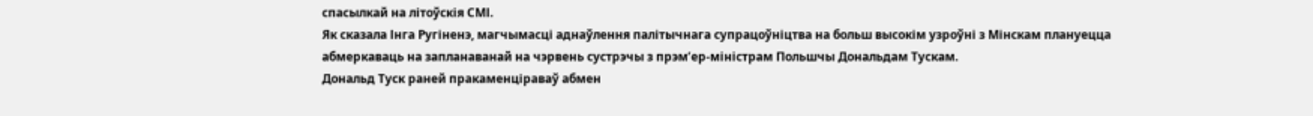спасылкай на літоўскія СМІ.
Як сказала Інга Ругіненэ, магчымасці аднаўлення палітычнага супрацоўніцтва на больш высокім узроўні з Мінскам плануецца абмеркаваць на запланаванай на чэрвень сустрэчы з прэм’ер-міністрам Польшчы Дональдам Тускам.
Дональд Туск раней пракаменціраваў абмен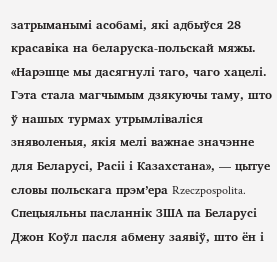затрыманымі асобамі, які адбыўся 28 красавіка на беларуска-польскай мяжы. «Нарэшце мы дасягнулі таго, чаго хацелі. Гэта стала магчымым дзякуючы таму, што ў нашых турмах утрымліваліся зняволеныя, якія мелі важнае значэнне для Беларусі, Расіі і Казахстана», — цытуе словы польскага прэм’ера Rzeczpospolita.
Спецыяльны пасланнік ЗША па Беларусі Джон Коўл пасля абмену заявіў, што ён і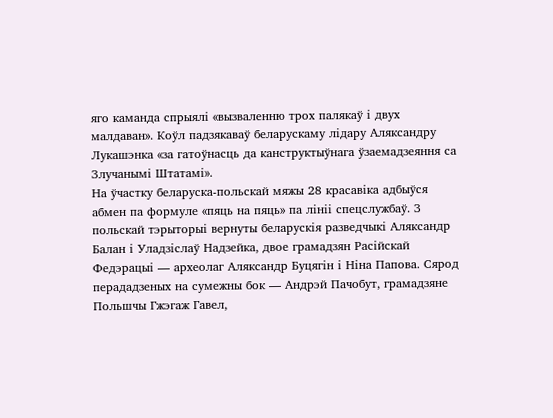яго каманда спрыялі «вызваленню трох палякаў і двух малдаван». Коўл падзякаваў беларускаму лідару Аляксандру Лукашэнка «за гатоўнасць да канструктыўнага ўзаемадзеяння са Злучанымі Штатамі».
На ўчастку беларуска-польскай мяжы 28 красавіка адбыўся абмен па формуле «пяць на пяць» па лініі спецслужбаў. З польскай тэрыторыі вернуты беларускія разведчыкі Аляксандр Балан і Уладзіслаў Надзейка, двое грамадзян Расійскай Федэрацыі — археолаг Аляксандр Буцягін і Ніна Папова. Сярод перададзеных на сумежны бок — Андрэй Пачобут, грамадзяне Польшчы Гжэгаж Гавел,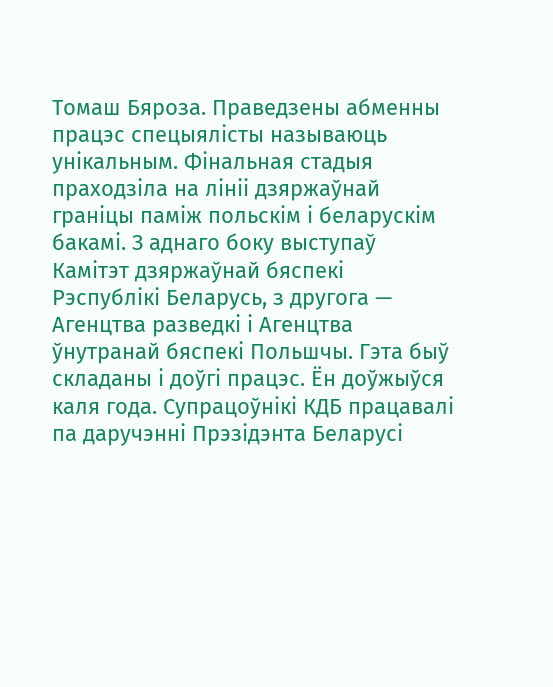Томаш Бяроза. Праведзены абменны працэс спецыялісты называюць унікальным. Фінальная стадыя праходзіла на лініі дзяржаўнай граніцы паміж польскім і беларускім бакамі. З аднаго боку выступаў Камітэт дзяржаўнай бяспекі Рэспублікі Беларусь, з другога — Агенцтва разведкі і Агенцтва ўнутранай бяспекі Польшчы. Гэта быў складаны і доўгі працэс. Ён доўжыўся каля года. Супрацоўнікі КДБ працавалі па даручэнні Прэзідэнта Беларусі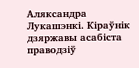Аляксандра Лукашэнкі. Кіраўнік дзяржавы асабіста праводзіў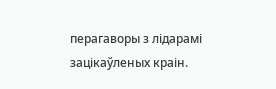перагаворы з лідарамі зацікаўленых краін.